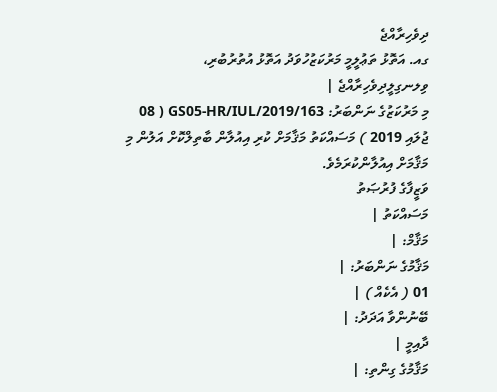ދިވެހިރާއްޖެ
ގއ. އަތޮޅު ތަޢުލީމީ މަރުކަޒުހުވަދު އަތޮޅު އުތުރުބުރި، ވިލނގިލީދިވެހިރާއްޖެ |
މި މަރުކަޒުގެ ނަންބަރު: GS05-HR/IUL/2019/163 ( 08 ޖުލައި 2019 ) މަސައްކަތު މަޤާމަށް ކުރި އިއުލާން ބާތިލްކޮށް އަލުން މި މަޤާމަށް އިއުލާންކުރަމެވެ.
ވަޒީފާގެ ފުރުޞަތު
މަސައްކަތު |
މަޤާމް: |
މަޤާމުގެ ނަންބަރު: |
01 ( އެކެއް ) |
ބޭނުންވާ އަދަދު: |
ދާއިމީ |
މަޤާމުގެ ގިންތި: |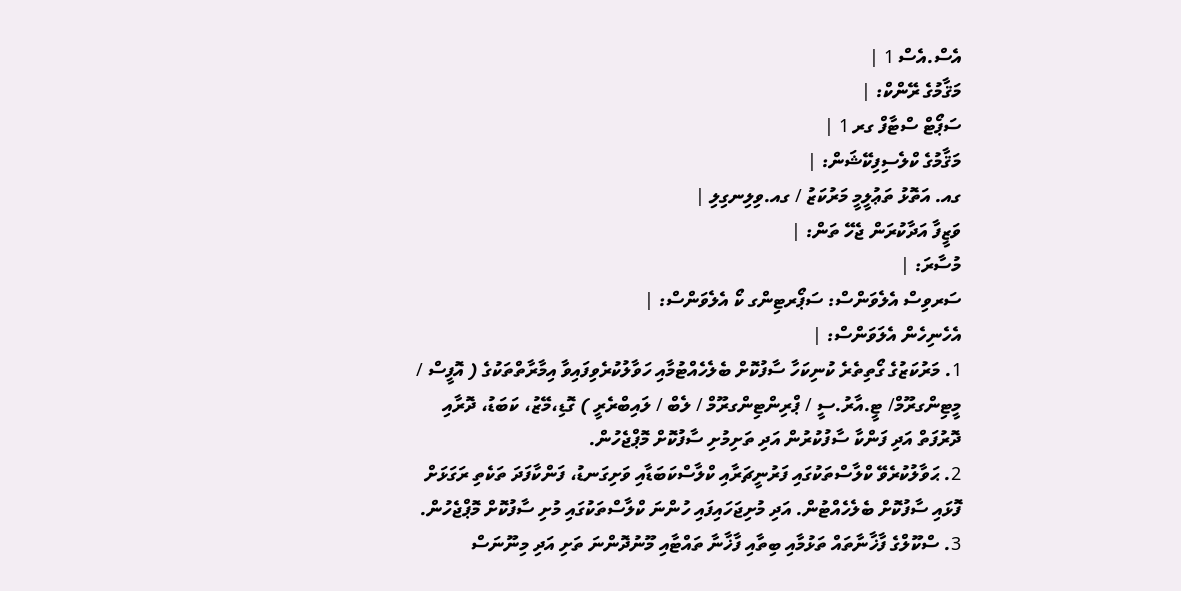އެސް.އެސް 1 |
މަޤާމުގެ ރޭންކް: |
ސަޕޯޓް ސްޓާފް ގރ 1 |
މަޤާމުގެ ކްލެސިފިކޭޝަން: |
ގއ. އަތޮޅު ތަޢުލީމީ މަރުކަޒު / ގއ.ވިލިނގިލި |
ވަޒީފާ އަދާކުރަން ޖެހޭ ތަން: |
މުސާރަ: |
ސަރވިސް އެލެވަންސް: ސަޕޯރޓިންގ ކޯ އެލެވަންސް: |
އެހެނިހެން އެލަވަންސް: |
1. މަރުކަޒުގެ ގޯތިތެރެ ކުނިކަހާ ސާފުކޮށް ބެލެހެއްޓުމާއި ހަވާލުކުރެވިފައިވާ އިމާރާތްތަކުގެ ( އޮފީސް / މީޓިންގރޫމް/ ޓީ.އާރު.ސީ / ޕްރިންޓިންގރޫމް / ލެބް / ލައިބްރެރީ ) ގޮޑި،މޭޒު، ކަބަޑު، ދޮރާއި ދޮރުފަތް އަދި ފަންކާ ސާފުކުރުން އަދި ތަށިމުށި ސާފުކޮށް މޮޕްޖެހުން.
2. ޙަވާލުކުރެވޭ ކްލާސްތަކުގައި ފަރުނީޗަރާއި ކްލާސްކަބަޑާއި ވަށިގަނޑު، ފަންކާފަދަ ތަކެތި ރަގަޅަށް ފޮޅައި ސާފުކޮށް ބެލެހެއްޓުން. އަދި މުށިޖަހައިފައި ހުންނަ ކްލާސްތަކުގައި މުށި ސާފުކޮށް މޮޕްޖެހުން.
3. ސްކޫލްގެ ފާޚާނާތައް ތަޅުމާއި ބިތާއި ފާޚާނާ ތައްޓާއި މޫނުދޮންނަ ތަށި އަދި މިނޫނަސް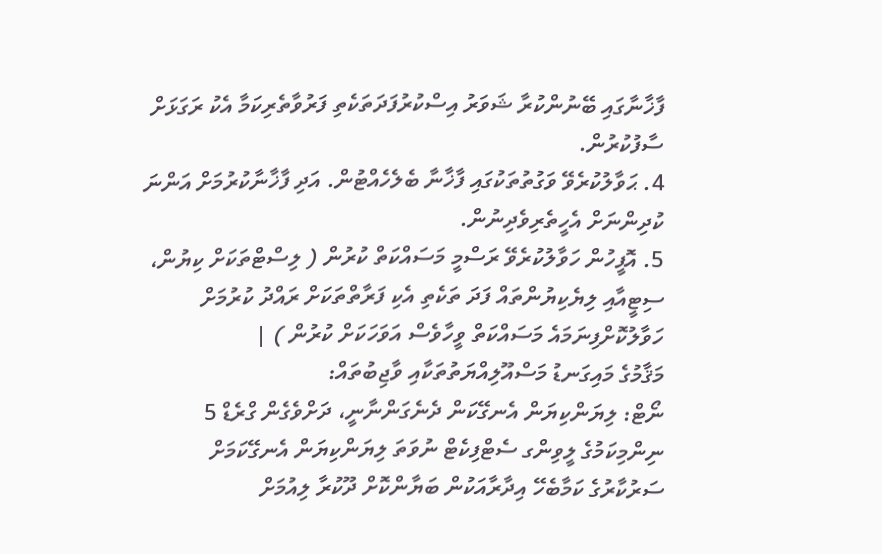ފާޚާނާގައި ބޭނުންކުރާ ޝަވަރު އިސްކުރުފަދަތަކެތި ފަރުވާތެރިކަމާ އެކު ރަގަޅަށް ސާފުކުރުން.
4. ޙަވާލުކުރެވޭ ވަގުތުތަކުގައި ފާޚާނާ ބެލެހެއްޓުން. އަދި ފާޚާނާކުރުމަށް އަންނަ ކުދިންނަށް އެހީތެރިވެދިނުން.
5. އޮފީހުން ހަވާލުކުރެވޭ ރަސްމީ މަސައްކަތް ކުރުން ( ލިސްޓްތަކަށް ކިޔުން، ސިޓީއާއި ލިޔެކިޔުންތައް ފަދަ ތަކެތި އެކި ފަރާތްތަކަށް ރައްދު ކުރުމަށް ހަވާލުކޮށްފިނަމައެ މަސައްކަތް ވީހާވެސް އަވަހަކަށް ކުރުން ) |
މަޤާމުގެ މައިގަނޑު މަސްއޫލިއްޔަތުތަކާއި ވާޖިބުތައް:
ނޯޓް: ލިޔަންކިޔަން އެނގޭކަން ދެނެގަންނާނީ، ދަށްވެގެން ގްރެޑް 5 ނިންމިކަމުގެ ލީވިންގ ސެޓްފިކެޓް ނުވަތަ ލިޔަންކިޔަން އެނގޭކަމަށް ސަރުކާރުގެ ކަމާބެހޭ އިދާރާއަކުން ބަޔާންކޮށް ދޫކުރާ ލިއުމަށް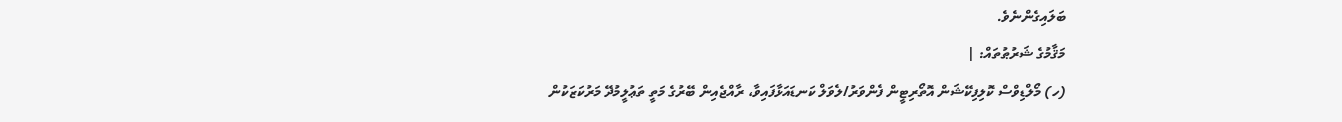ބަލައިގެންނެވެ.
މަޤާމުގެ ޝަރުޠުތައް: |
(ހ) މޯލްޑިވްސް ކޮލިފިކޭޝަން އޮތޯރިޓީން ފެންވަރު/ލެވަލް ކަނޑައަޅާފައިވާ، ރާއްޖެއިން ބޭރުގެ މަތީ ތަޢުލީމުދޭ މަރުކަޒަކުން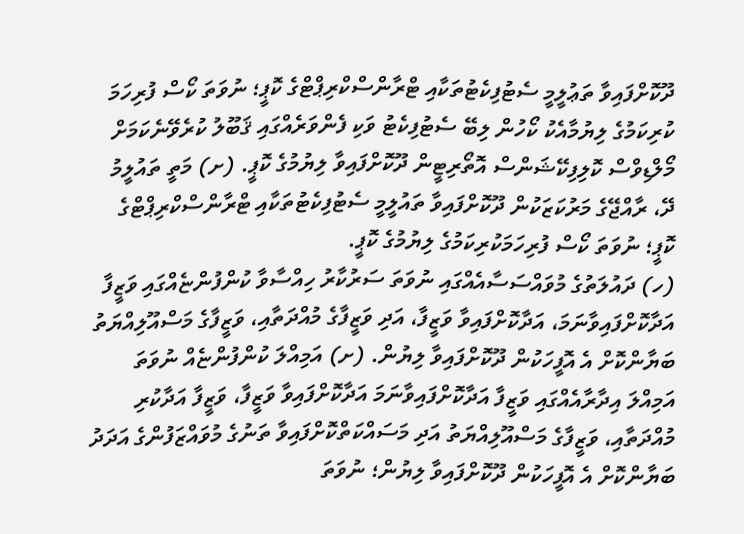ދޫކޮށްފައިވާ ތަޢުލީމީ ސެޓުފިކެޓުތަކާއި ޓްރާންސްކްރިޕްޓްގެ ކޮޕީ؛ ނުވަތަ ކޯސް ފުރިހަމަ ކުރިކަމުގެ ލިޔުމާއެކު ކޯހުން ލިބޭ ސެޓުފިކެޓު ވަކި ފެންވަރެއްގައި ޤަބޫލު ކުރެވޭނެކަމަށް މޯލްޑިވްސް ކޮލިފިކޭޝަންސް އޮތޯރިޓީން ދޫކޮށްފައިވާ ލިޔުމުގެ ކޮޕީ. (ށ) މަތީ ތައުލީމު ދޭ، ރާއްޖޭގެ މަރުކަޒަކުން ދޫކޮށްފައިވާ ތައުލީމީ ސެޓުފިކެޓުތަކާއި ޓްރާންސްކްރިޕްޓްގެ ކޮޕީ؛ ނުވަތަ ކޯސް ފުރިހަމަކުރިކަމުގެ ލިޔުމުގެ ކޮޕީ.
(ހ) ދައުލަތުގެ މުވައްސަސާއެއްގައި ނުވަތަ ސަރުކާރު ހިއްސާވާ ކުންފުންޏެއްގައި ވަޒީފާ އަދާކޮށްފައިވާނަމަ، އަދާކޮށްފައިވާ ވަޒީފާ، އަދި ވަޒީފާގެ މުއްދަތާއި، ވަޒީފާގެ މަސްއޫލިއްޔަތު ބަޔާންކޮށް އެ އޮފީހަކުން ދޫކޮށްފައިވާ ލިޔުން. (ށ) އަމިއްލަ ކުންފުންޏެއް ނުވަތަ އަމިއްލަ އިދާރާއެއްގައި ވަޒީފާ އަދާކޮށްފައިވާނަމަ އަދާކޮށްފައިވާ ވަޒީފާ، ވަޒީފާ އަދާކުރި މުއްދަތާއި، ވަޒީފާގެ މަސްއޫލިއްޔަތު އަދި މަސައްކަތްކޮށްފައިވާ ތަނުގެ މުވައްޒަފުންގެ އަދަދު ބަޔާންކޮށް އެ އޮފީހަކުން ދޫކޮށްފައިވާ ލިޔުން؛ ނުވަތަ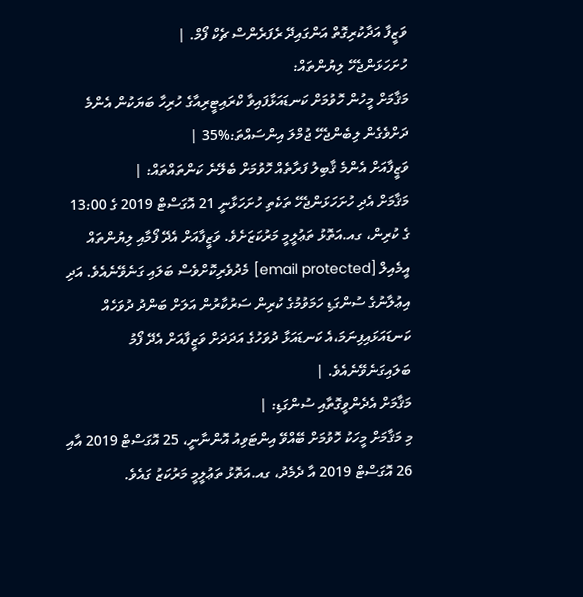ވަޒީފާ އަދާކުރިގޮތް އަންގައިދޭ ރެފަރެންސް ޗެކް ފޯމް. |
ހުށަހަޅަންޖެހޭ ލިޔުންތައް:
މަޤާމަށް މީހުން ހޮވުމަށް ކަނޑައަޅާފައިވާ ކްރައިޓީރިއާގެ ހުރިހާ ބަޔަކުން އެންމެ ދަށްވެގެން ލިބެންޖެހޭ ޖުމްލަ އިންސައްތަ:%35 |
ވަޒީފާއަށް އެންމެ ޤާބިލު ފަރާތެއް ހޮވުމަށް ބެލޭނެ ކަންތައްތައް: |
މަޤާމަށް އެދި ހުށަހަޅަންޖެހޭ ތަކެތި ހުށަހަޅާނީ 21 އޮގަސްޓް 2019 ގެ 13:00 ގެ ކުރިން، ގއ.އަތޮޅު ތަޢުލީމީ މަރުކަޒަށެވެ. ވަޒީފާއަށް އެދޭ ފޯމާއި ލިޔުންތައް އީމެއިލް [email protected] މެދުވެރިކޮށްވެސް ބަލައި ގަނެވޭނެއެވެ. އަދި އިޢުލާނުގެ ސުންގަޑި ހަމަވުމުގެ ކުރިން ސަރުކާރުން އަލަށް ބަންދު ދުވަހެއް ކަނޑައަޅައިފިނަމަ،އެ ކަނޑައަޅާ ދުވަހުގެ އަދަދަށް ވަޒީފާއަށް އެދޭ ފޯމު ބަލައިގަނެވޭނެއެވެ. |
މަޤާމަށް އެދެންވީގޮތާއި ސުންގަޑި: |
މި މަޤާމަށް މީހަކު ހޮވުމަށް ބޭއްވޭ އިންޓަވިއު އޮންނާނީ، 25 އޮގަސްޓް 2019 އާއި 26 އޮގަސްޓް 2019 އާ ދެމެދު، ގއ.އަތޮޅު ތަޢުލީމީ މަރުކަޒު ގައެވެ.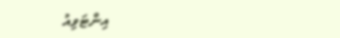އިންޓަވިއު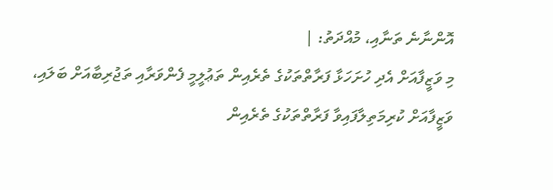އޮންނާނެ ތަނާއި، މުއްދަތު: |
މި ވަޒީފާއަށް އެދި ހުށަހަޅާ ފަރާތްތަކުގެ ތެރެއިން ތަޢުލީމީ ފެންވަރާއި ތަޖުރިބާއަށް ބަލައި، ވަޒީފާއަށް ކުރިމަތިލާފައިވާ ފަރާތްތަކުގެ ތެރެއިން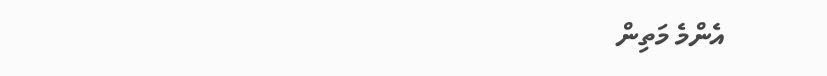އެންމެ މަތިން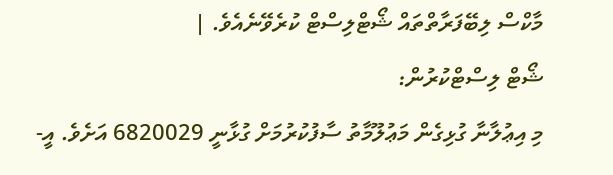މާކްސް ލިބޭފަރާތްތައް ޝޯޓްލިސްޓް ކުރެވޭނެއެވެ. |
ޝޯޓް ލިސްޓްކުރުން:
މި އިޢުލާނާ ގުޅިގެން މަޢުލޫމާތު ސާފުކުރުމަށް ގުޅާނީ 6820029 އަށެވެ. އީ-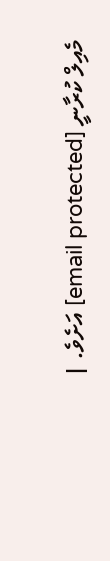މެއިލް ކުރާނީ [email protected] އަށެވެ. |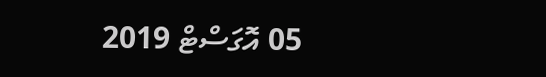05 އޮގަސްޓް 2019